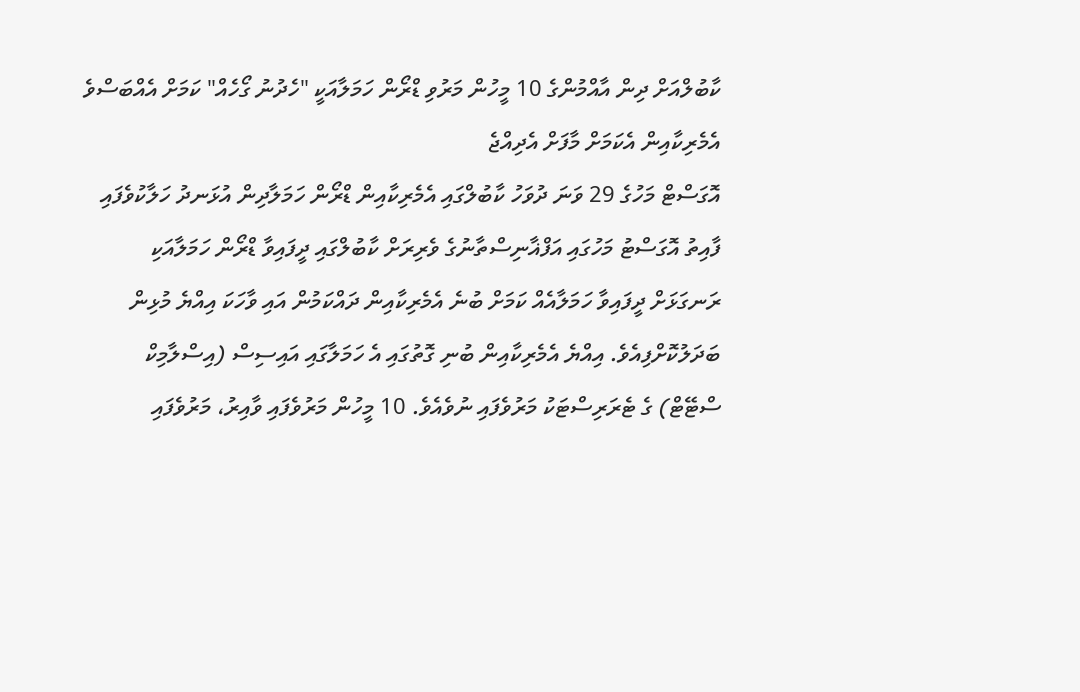ކާބުލްއަށް ދިން އާއްމުންގެ 10 މީހުން މަރުވި ޑްރޯން ހަމަލާއަކީ "ހެދުނު ގޯހެއް" ކަމަށް އެއްބަސްވެ އެމެރިކާއިން އެކަމަށް މާފަށް އެދިއްޖެ
އޮގަސްޓް މަހުގެ 29 ވަނަ ދުވަހު ކާބުލްގައި އެމެރިކާއިން ޑްރޯން ހަމަލާދިން އުޅަނދު ހަލާކުވެފައި
ފާއިތު އޮގަސްޓު މަހުގައި އަފްޣާނިސްތާނުގެ ވެރިރަށް ކާބުލްގައި ދީފައިވާ ޑްރޯން ހަމަލާއަކި ރަނގަޅަށް ދީފައިވާ ހަމަލާއެއް ކަމަށް ބުނެ އެމެރިކާއިން ދައްކަމުން އައި ވާހަކަ އިއްޔެ މުޅިން ބަދަލުކޮށްފިއެވެ. އިއްޔެ އެމެރިކާއިން ބުނި ގޮތުގައި އެ ހަމަލާގައި އައިސިސް (އިސްލާމިކް ސްޓޭޓް) ގެ ޓެރަރިސްޓަކު މަރުވެފައި ނުވެއެވެ. 10 މީހުން މަރުވެފައި ވާއިރު، މަރުވެފައި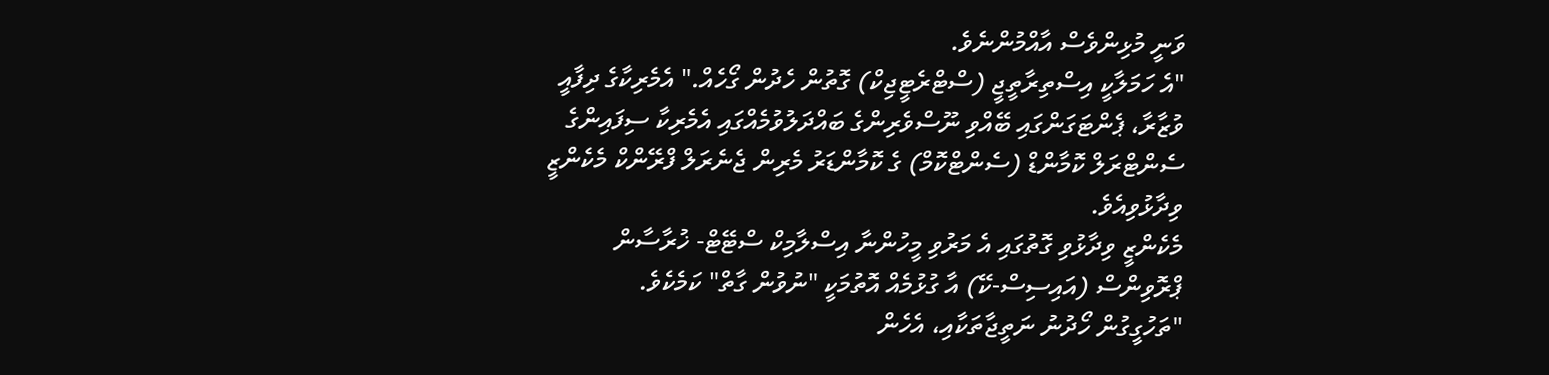ވަނީ މުޅިންވެސް އާއްމުންނެވެ.
"އެ ހަމަލާކީ އިސްތިރާތީޖީ (ސްޓްރެޓީޖިކް) ގޮތުން ހެދުން ގޯހެއް." އެމެރިކާގެ ދިފާއީ ވުޒާރާ، ޕެންޓަގަންގައި ބޭއްވި ނޫސްވެރިންގެ ބައްދަލުވުމެއްގައި އެމެރިކާ ސިފައިންގެ ސެންޓްރަލް ކޮމާންޑް (ސެންޓްކޮމް) ގެ ކޮމާންޑަރު މެރިން ޖެނެރަލް ފްރޭންކް މެކެންޒީ ވިދާޅުވިއެވެ.
މެކެންޒީ ވިދާޅުވި ގޮތުގައި އެ މަރުވި މީހުންނާ އިސްލާމިކް ސްޓޭޓް- ޚުރާސާން ޕްރޮވިންސް (އައިސިސް-ކޭ) އާ ގުޅުމެއް އޮތުމަކީ "ނުވުން ގާތް" ކަމެކެވެ.
"ތަހުގީގުން ހޯދުނު ނަތީޖާތަކާއި، އެހެން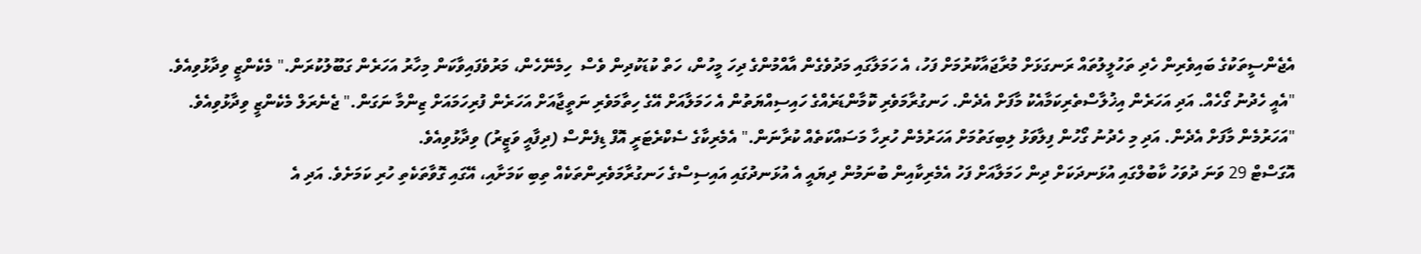އެޖެންސީތަކުގެ ބައިވެރިން ހެދި ތަހުލީލުތައް ރަނގަޅަށް މުރާޖައާކުރުމަށް ފަހު، އެ ހަމަލާގައި މަދުވެގެން އާއްމުންގެ ދިހަ މީހުން، ހަތް ކުޑަކުދިން ވެސް  ހިމެނޭހެން، މަރުވެފައިވާކަން މިހާރު އަހަރެން ގަބޫލުކުރަން." މެކެންޒީ ވިދާޅުވިއެވެ.
"އެއީ ހެދުނު ގޯހެއް. އަދި އަހަރެން އިޚުލާސްތެރިކަމާއެކު މާފަށް އެދެން. ހަނގުރާމަވެރި ކޮމާންޑަރެއްގެ ހައިސިއްޔަތުން އެ ހަމަލާއަށް އޭގެ ހިތާމަވެރި ނަތީޖާއަށް އަހަރެން ފުރިހަމައަށް ޒިންމާ ނަގަން." ޖެނެރަލް މެކެންޒީ ވިދާޅުވިއެވެ.
"އަހަރުމެން މާފަށް އެދެން. އަދި މި ހެދުނު ގޯހުން ފިލާވަޅު ލިބިގަތުމަށް އަހަރުމެން ހުރިހާ މަސައްކަތެއް ކުރާނަން." އެމެރިކާގެ ސެކްރެޓަރީ އޮފް ޑިފެންސް (ދިފާއީ ވަޒީރު) ވިދާޅުވިއެވެ.
އޮގަސްޓް 29 ވަނަ ދުވަހު ކާބުލްގައި އުޅަނދަކަށް ދިން ހަމަލާއަށް ފަހު އެމެރިކާއިން ބުނަމުން ދިޔައީ އެ އުޅަނދުގައި އައިސިސްގެ ހަނގުރާމަވެރިންތަކެއް ތިބި ކަމަށާއި، އޭގައި ގޮވާތަކެތި ހުރި ކަމަށެވެ. އަދި އެ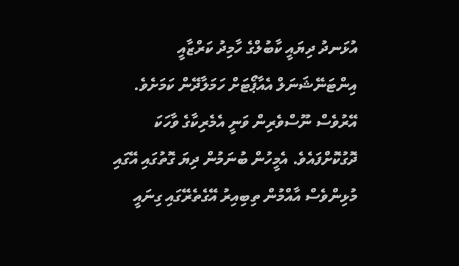އުޅަނދު ދިޔައީ ކާބުލްގެ ހާމިދު ކަރްޒާއީ އިންޓަނޭޝަނަލް އެއާޕޯޓަށް ހަމަލާދޭން ކަމަށެވެ. އޭރުވެސް ނޫސްވެރިން ވަނީ އެމެރިކާގެ ވާހަކަ ދޮގުކޮށްފައެވެ. އެމީހުން ބުނަމުން ދިޔަ ގޮތުގައި އޭގައި މުޅިންވެސް އާއްމުން ތިބިއިރު އޭގެތެރޭގައި ގިނައީ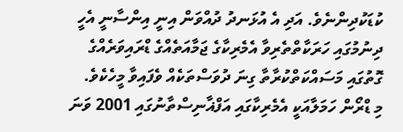ކުޑަކުދިންނެވެ. އަދި އެ އުޅަނދު ދުއްވަން އިނީ އިންސާނީ އެހީ ދިނުމުގައި ހަރަކާތްތެރިވާ އެމެރިކާގެ ޖަމާއަތެއްގެ ޑްރައިވަރެއްގެ ގޮތުގައި މަސައްކަތްކުރާތާ ގިނަ ދުވަސްތަކެއް ވެފައިވާ މީހެކެވެ.
މި ޑްރޯން ހަމަލާއަކީ އެމެރިކާގައި އަފްޣާނިސްތާނުގައި 2001 ވަނަ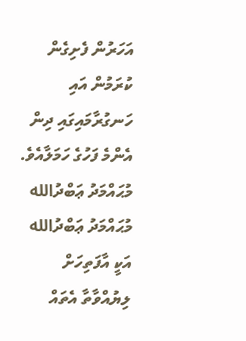އަހަރުން ފެށިގެން ކުރަމުން އައި ހަނގުރާމައިގައި ދިން އެންމެ ފަހުގެ ހަމަލާއެވެ.
މުޙައްމަދު ޢަބްދުالله
މުޙައްމަދު ޢަބްދުالله އަކީ އާފަތިހަށް ލިޔުއްވާތާ އެތައް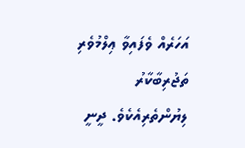އަހަރެއް ވެފައިވާ ޢިލްމުވެރި ތަޖުރިބާކާރު ލިޔުންތެރިއެކެވެ. ދީނީ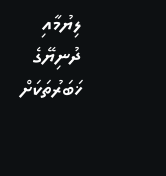ލިޔުމާއި ދުނިޔޭގެ ޚަބަރުތަކަށް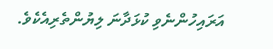އަރައިހުންނެވި ކުޅަދާނަ ލިޔުންތެރިއެކެވެ.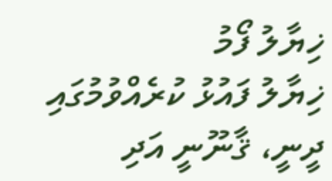ޚިޔާލު ފޯމު
ޚިޔާލު ފައުޅު ކުރެއްވުމުގައި ދީނީ، ޤާނޫނީ އަދި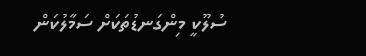ސުލޫކީ މިންގަނޑުތަކަށް ސަމާލުކަން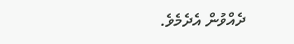ދެއްވުން އެދެމެވެ.